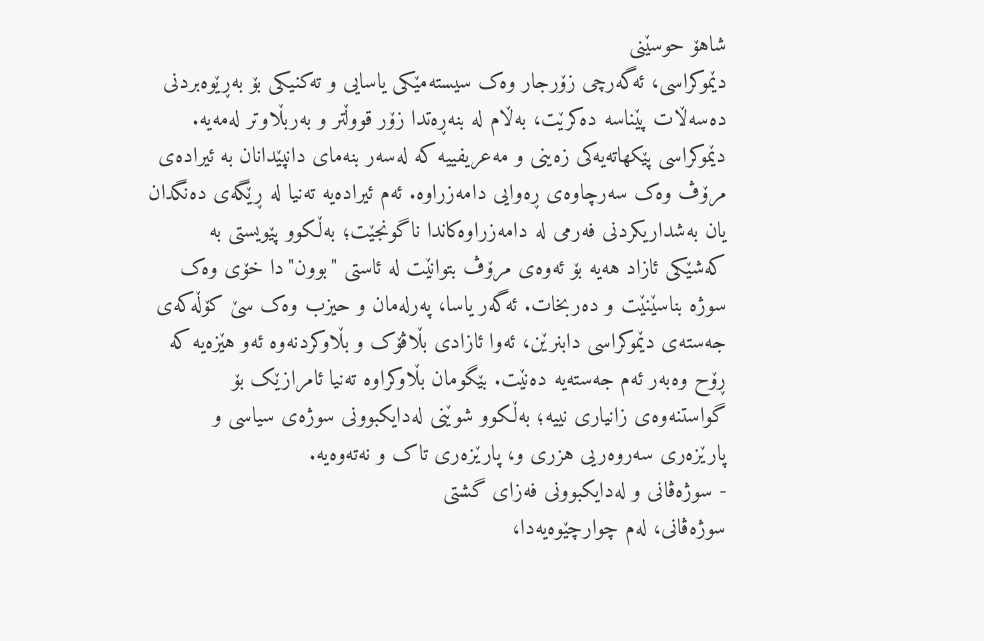شاهۆ حوسێنی
دێموکراسی، ئەگەرچی زۆرجار وەک سیستەمێکی یاسایی و تەکنیکی بۆ بەڕێوەبردنی دەسەڵات پێناسە دەکرێت، بەڵام لە بنەڕەتدا زۆر قووڵتر و بەربڵاوتر لەمەیە. دێموکراسی پێکهاتەیەکی زەینی و مەعریفییە کە لەسەر بنەمای دانپێدانان بە ئیرادەی مرۆڤ وەک سەرچاوەی ڕەوایی دامەزراوە. ئەم ئیرادەیە تەنیا لە ڕێگەی دەنگدان یان بەشداریکردنی فەرمی لە دامەزراوەکاندا ناگونجێت؛ بەڵکوو پێویستی بە کەشێکی ئازاد هەیە بۆ ئەوەی مرۆڤ بتوانێت لە ئاستی "بوون"دا خۆی وەک سوژە بناسێنێت و دەربخات. ئەگەر یاسا، پەرلەمان و حیزب وەک سێ کۆڵەکەی جەستەی دێموکراسی دابنرێن، ئەوا ئازادی بڵاڤۆک و بڵاوکردنەوە ئەو هێزەیە کە ڕۆح وەبەر ئەم جەستەیە دەنێت. بێگومان بڵاوکراوە تەنیا ئامرازێک بۆ گواستنەوەی زانیاری نییە؛ بەڵکوو شوێنی لەدایکبوونی سوژەی سیاسی و پارێزەری سەروەریی هزری و، پارێزەری تاک و نەتەوەیە.
- سوژەڤانی و لەدایکبوونی فەزای گشتی
سوژەڤانی، لەم چوارچێوەیەدا،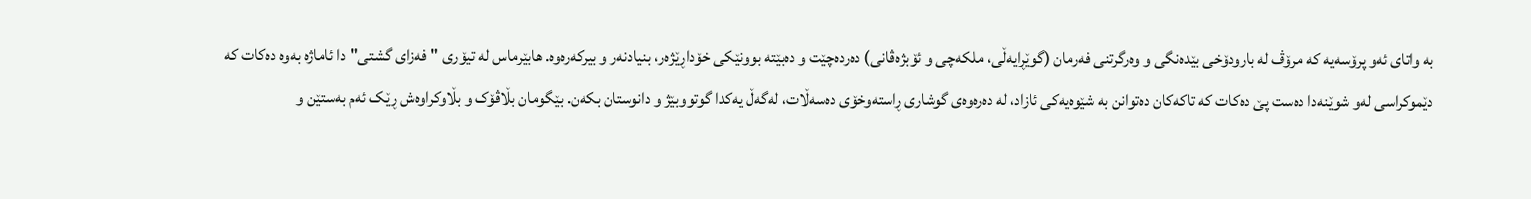بە واتای ئەو پرۆسەیە کە مرۆڤ لە بارودۆخی بێدەنگی و وەرگرتنی فەرمان (گوێڕایەڵی، ملکەچی و ئۆبژەڤانی) دەردەچێت و دەبێتە بوونێکی خۆداڕێژەر، بنیادنەر و بیرکەرەوە. هابێرماس لە تیۆری "فەزای گشتی"دا ئاماژە بەوە دەکات کە دێموکراسی لەو شوێنەدا دەست پێ دەکات کە تاکەکان دەتوانن بە شێوەیەکی ئازاد، لە دەرەوەی گوشاری ڕاستەوخۆی دەسەڵات، لەگەڵ یەکدا گوتووبێژ و دانوستان بکەن. بێگومان بڵاڤۆک و بڵاوکراوەش ڕێک ئەم بەستێن و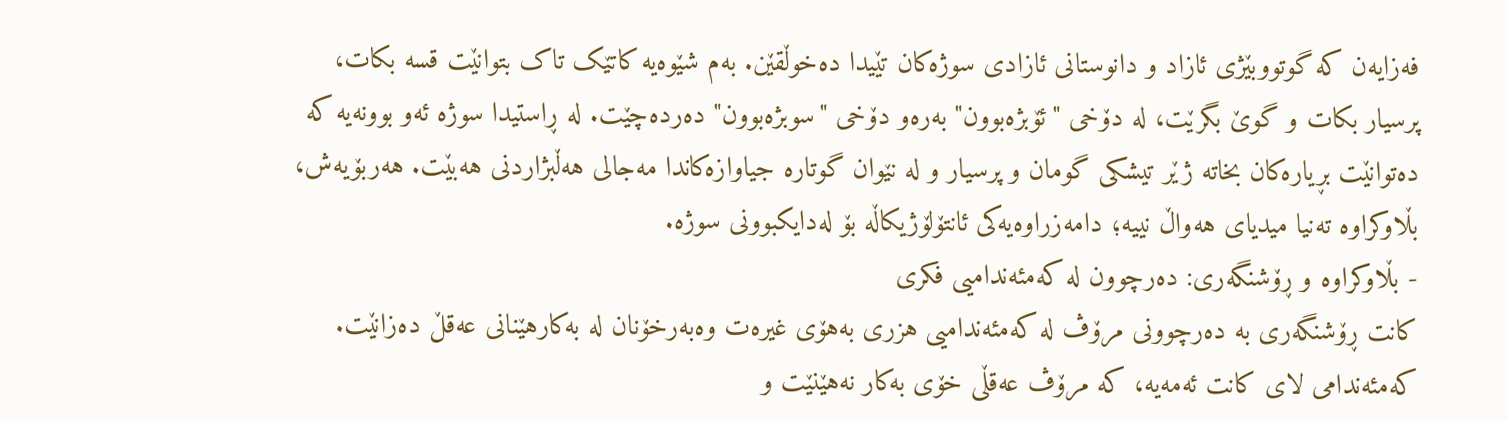فەزایەن کە گوتووبێژی ئازاد و دانوستانی ئازادی سوژەکان تێیدا دەخوڵقێن. بەم شێوەیە کاتێک تاک بتوانێت قسە بکات، پرسیار بکات و گوێ بگرێت، لە دۆخی "ئۆبژەبوون" بەرەو دۆخی "سوبژەبوون" دەردەچێت. لە ڕاستیدا سوژە ئەو بوونەیە کە دەتوانێت بڕیارەکان بخاتە ژێر تیشکی گومان و پرسیار و لە نێوان گوتارە جیاوازەکاندا مەجالی هەڵبژاردنی هەبێت. هەربۆیەش، بڵاوکراوە تەنیا میدیای هەواڵ نییە؛ دامەزراوەیەکی ئانتۆلۆژیکاڵە بۆ لەدایکبوونی سوژە.
- بڵاوکراوە و ڕۆشنگەری: دەرچوون لە کەمئەندامیی فکری
کانت ڕۆشنگەری بە دەرچوونی مرۆڤ لە کەمئەندامیی هزری بەهۆی غیرەت وەبەرخۆنان لە بەکارهێنانی عەقڵ دەزانێت. کەمئەندامی لای کانت ئەمەیە، کە مرۆڤ عەقڵی خۆی بەکار نەهێنێت و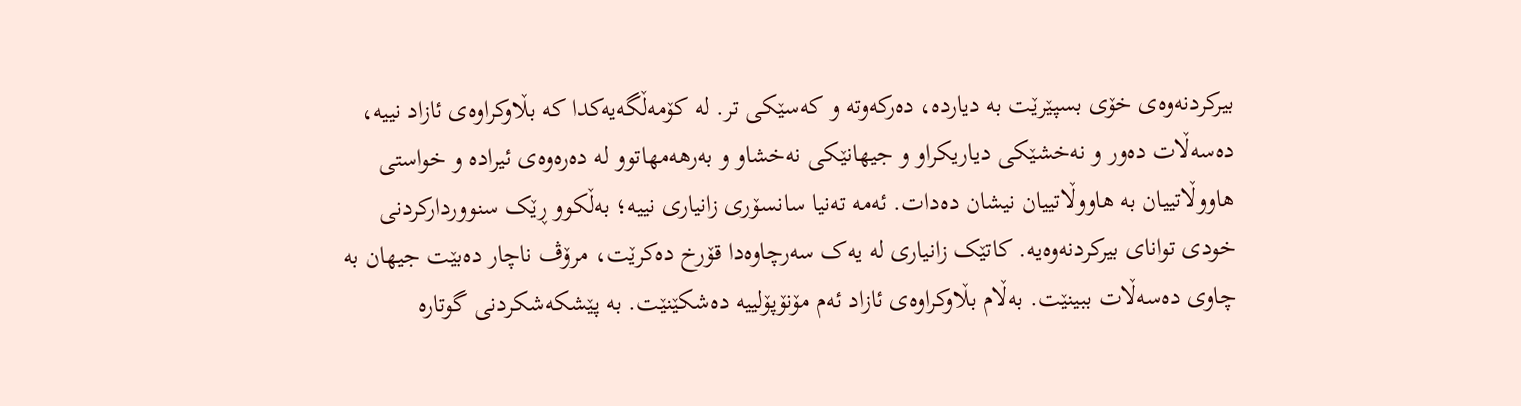بیرکردنەوەی خۆی بسپێرێت بە دیاردە، دەرکەوتە و کەسێکی تر. لە کۆمەڵگەیەکدا کە بڵاوکراوەی ئازاد نییە، دەسەڵات دەور و نەخشێکی دیاریکراو و جیهانێکی نەخشاو و بەرهەمهاتوو لە دەرەوەی ئیرادە و خواستی هاووڵاتییان بە هاووڵاتییان نیشان دەدات. ئەمە تەنیا سانسۆری زانیاری نییە؛ بەڵکوو ڕێک سنووردارکردنی خودی توانای بیرکردنەوەیە. کاتێک زانیاری لە یەک سەرچاوەدا قۆرخ دەکرێت، مرۆڤ ناچار دەبێت جیهان بە چاوی دەسەڵات ببینێت. بەڵام بڵاوکراوەی ئازاد ئەم مۆنۆپۆلییە دەشکێنێت. بە پێشکەشکردنی گوتارە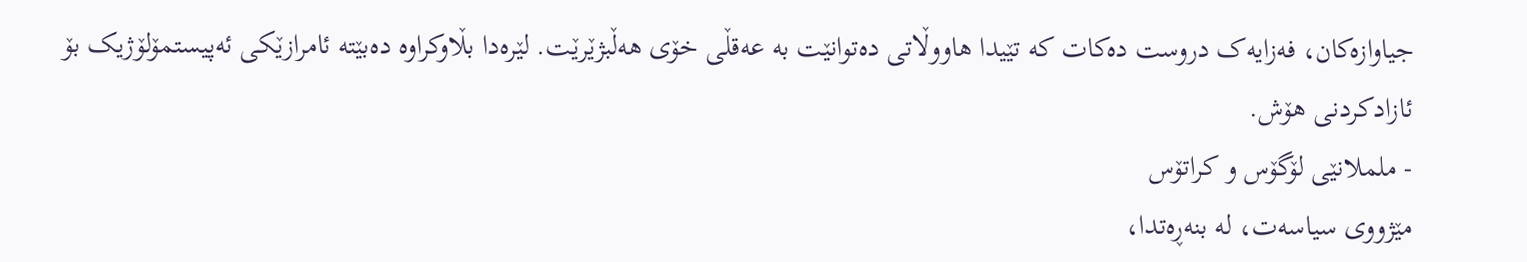جیاوازەکان، فەزایەک دروست دەکات کە تێیدا هاووڵاتی دەتوانێت بە عەقڵی خۆی هەڵبژێرێت. لێرەدا بڵاوکراوە دەبێتە ئامرازێکی ئەپیستمۆلۆژیک بۆ ئازادکردنی هۆش.
- ململانێی لۆگۆس و کراتۆس
مێژووی سیاسەت، لە بنەڕەتدا،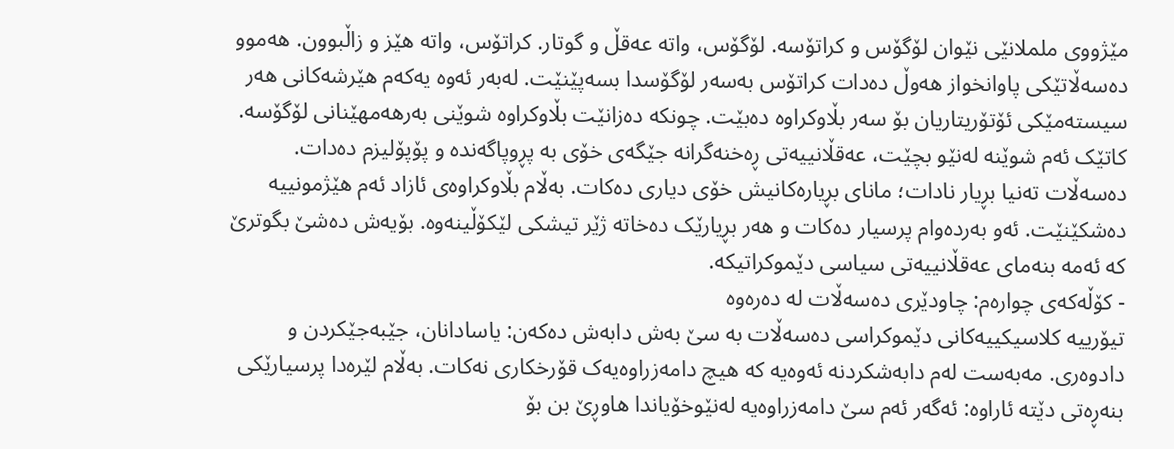مێژووی ململانێی نێوان لۆگۆس و کراتۆسە. لۆگۆس، واتە عەقڵ و گوتار. کراتۆس، واتە هێز و زاڵبوون. هەموو دەسەڵاتێکی پاوانخواز هەوڵ دەدات کراتۆس بەسەر لۆگۆسدا بسەپێنێت. لەبەر ئەوە یەکەم هێرشەکانی هەر سیستەمێکی ئۆتۆریتاریان بۆ سەر بڵاوکراوە دەبێت. چونکە دەزانێت بڵاوکراوە شوێنی بەرهەمهێنانی لۆگۆسە. کاتێک ئەم شوێنە لەنێو بچێت، عەقڵانییەتی ڕەخنەگرانە جێگەی خۆی بە پڕوپاگەندە و پۆپۆلیزم دەدات. دەسەڵات تەنیا بڕیار نادات؛ مانای بڕیارەکانیش خۆی دیاری دەکات. بەڵام بڵاوکراوەی ئازاد ئەم هێژمونییە دەشکێنێت. ئەو بەردەوام پرسیار دەکات و هەر بڕیارێک دەخاتە ژێر تیشکی لێکۆڵینەوە. بۆیەش دەشێ بگوترێ کە ئەمە بنەمای عەقڵانییەتی سیاسی دێموکراتیکە.
- کۆڵەکەی چوارەم: چاودێری دەسەڵات لە دەرەوە
تیۆرییە کلاسیکییەکانی دێموکراسی دەسەڵات بە سێ بەش دابەش دەکەن: یاسادانان، جێبەجێکردن و دادوەری. مەبەست لەم دابەشکردنە ئەوەیە کە هیچ دامەزراوەیەک قۆرخکاری نەکات. بەڵام لێرەدا پرسیارێکی بنەڕەتی دێتە ئاراوە: ئەگەر ئەم سێ دامەزراوەیە لەنێوخۆیاندا هاوڕێ بن بۆ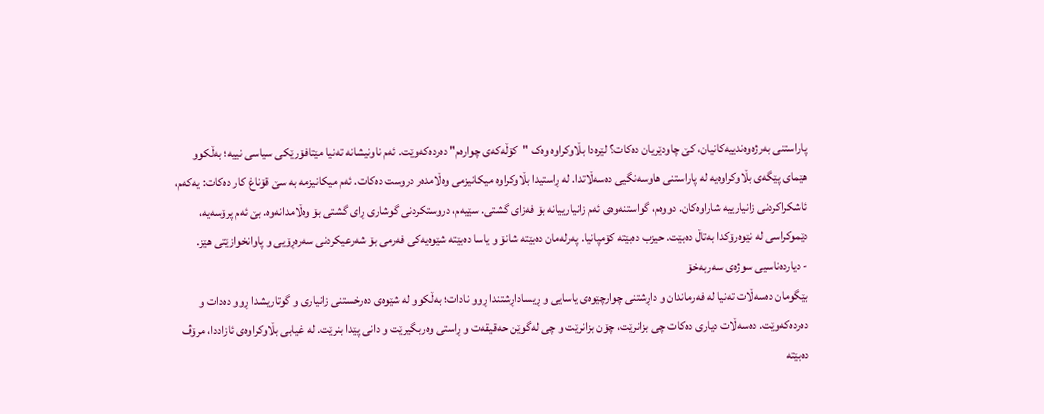پاراستنی بەرژەوەندییەکانیان، کێ چاودێریان دەکات؟ لێرەدا بڵاوکراوە وەک "کۆڵەکەی چوارەم" دەردەکەوێت. ئەم ناونیشانە تەنیا مێتافۆرێکی سیاسی نییە؛ بەڵکوو هێمای پێگەی بڵاوکراوەیە لە پاراستنی هاوسەنگیی دەسەڵاتدا. لە ڕاستیدا بڵاوکراوە میکانیزمی وەڵامدەر دروست دەکات. ئەم میکانیزمە بە سێ قۆناغ کار دەکات: یەکەم، ئاشکراکردنی زانیارییە شاراوەکان. دووەم، گواستنەوەی ئەم زانیارییانە بۆ فەزای گشتی. سێیەم، دروستکردنی گوشاری ڕای گشتی بۆ وەڵامدانەوە. بێ ئەم پرۆسەیە، دێموکراسی لە نێوەرۆکدا بەتاڵ دەبێت. حیزب دەبێتە کۆمپانیا. پەرلەمان دەبێتە شانۆ و یاسا دەبێتە شێوەیەکی فەرمی بۆ شەرعیکردنی سەرەڕۆیی و پاوانخوازێتی هێز.
- دیاردەناسیی سوژەی سەربەخۆ
بێگومان دەسەڵات تەنیا لە فەرماندان و داڕشتنی چوارچێوەی یاسایی و ڕیساداڕشتندا ڕوو نادات؛ بەڵکوو لە شێوەی دەرخستنی زانیاری و گوتاریشدا ڕوو دەدات و دەردەکەوێت. دەسەڵات دیاری دەکات چی بزانرێت، چۆن بزانرێت و چی لەگوێن حەقیقەت و ڕاستی وەربگیرێت و دانی پێدا بنرێت. لە غیابی بڵاوکراوەی ئازاددا، مرۆڤ دەبێتە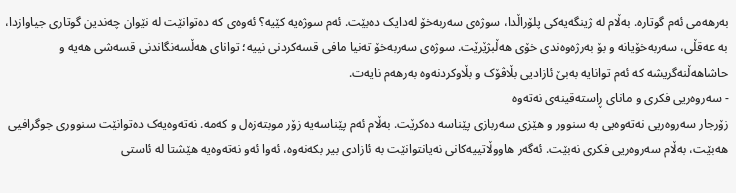بەرهەمی ئەم گوتارە. بەڵام لە ژینگەیەکی پلۆراڵدا، سوژەی سەربەخۆ لەدایک دەبێت. ئەم سوژەیە کێیە؟ ئەوەی کە دەتوانێت لە نێوان چەندین گوتاری جیاوازدا، بە عەقڵی، سەربەخۆیانە و بۆ بەرژەوەندی خۆی هەڵبژێرێت. سوژەی سەربەخۆ تەنیا مافی قسەکردنی نییە؛ توانای هەڵسەنگاندنی قسەشی هەیە و حاشاهەڵنەگریشە کە ئەم توانایە بەبێ ئازادیی بڵاڤۆک و بڵاوکردنەوە بەرهەم نایەت.
- سەروەریی فکری و مانای ڕاستەقینەی نەتەوە
زۆرجار سەروەریی نەتەوەیی بە سنوور و هێزی سەربازی پێناسە دەکرێت. بەڵام ئەم پێناسەیە زۆر موبتەزەل و کەمە. نەتەوەیەک دەتوانێت سنووری جوگرافیی هەبێت، بەڵام سەروەریی فکری نەبێت. ئەگەر هاووڵاتییەکانی نەیانتوانێت بە ئازادی بیر بکەنەوە، ئەوا ئەو نەتەوەیە هێشتا لە ئاستی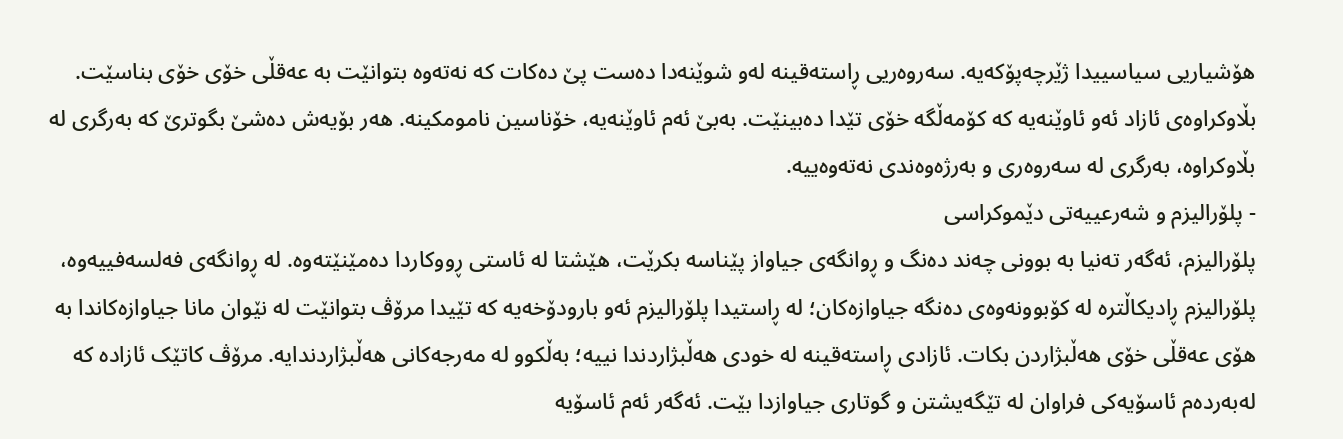هۆشیاریی سیاسییدا ژێرچەپۆکەیە. سەروەریی ڕاستەقینە لەو شوێنەدا دەست پێ دەکات کە نەتەوە بتوانێت بە عەقڵی خۆی خۆی بناسێت. بڵاوکراوەی ئازاد ئەو ئاوێنەیە کە کۆمەڵگە خۆی تێدا دەبینێت. بەبێ ئەم ئاوێنەیە، خۆناسین نامومکینە. هەر بۆیەش دەشێ بگوترێ کە بەرگری لە بڵاوکراوە، بەرگری لە سەروەری و بەرژەوەندی نەتەوەییە.
- پلۆرالیزم و شەرعییەتی دێموکراسی
پلۆرالیزم، ئەگەر تەنیا بە بوونی چەند دەنگ و ڕوانگەی جیاواز پێناسە بکرێت، هێشتا لە ئاستی ڕووکاردا دەمێنێتەوە. لە ڕوانگەی فەلسەفییەوە، پلۆرالیزم ڕادیکاڵترە لە کۆبوونەوەی دەنگە جیاوازەکان؛ لە ڕاستیدا پلۆرالیزم ئەو بارودۆخەیە کە تێیدا مرۆڤ بتوانێت لە نێوان مانا جیاوازەکاندا بە هۆی عەقڵی خۆی هەڵبژاردن بکات. ئازادی ڕاستەقینە لە خودی هەڵبژاردندا نییە؛ بەڵکوو لە مەرجەکانی هەڵبژاردندایە. مرۆڤ کاتێک ئازادە کە لەبەردەم ئاسۆیەکی فراوان لە تێگەیشتن و گوتاری جیاوازدا بێت. ئەگەر ئەم ئاسۆیە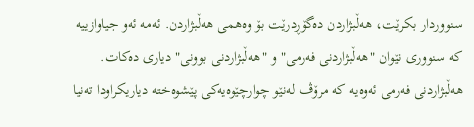سنووردار بکرێت، هەڵبژاردن دەگۆڕدرێت بۆ وەهمی هەڵبژاردن. ئەمە ئەو جیاوازییە کە سنووری نێوان "هەڵبژاردنی فەرمی" و "هەڵبژاردنی بوونی" دیاری دەکات.
هەڵبژاردنی فەرمی ئەوەیە کە مرۆڤ لەنێو چوارچێوەیەکی پێشوەختە دیاریکراودا تەنیا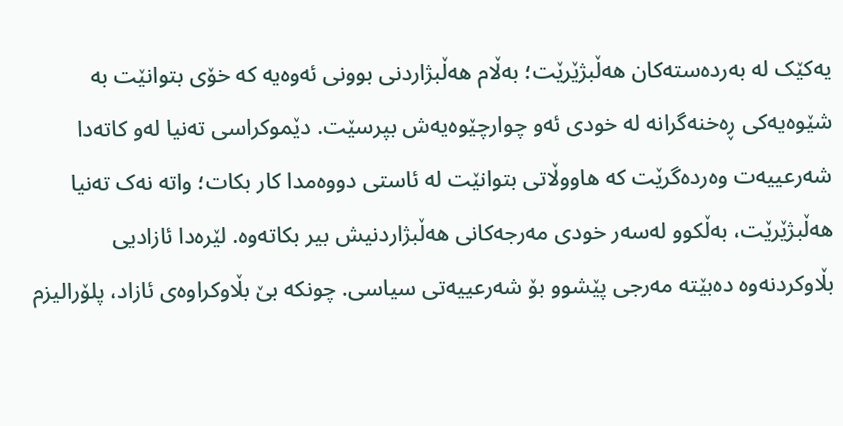یەکێک لە بەردەستەکان هەڵبژێرێت؛ بەڵام هەڵبژاردنی بوونی ئەوەیە کە خۆی بتوانێت بە شێوەیەکی ڕەخنەگرانە لە خودی ئەو چوارچێوەیەش بپرسێت. دێموکراسی تەنیا لەو کاتەدا شەرعییەت وەردەگرێت کە هاووڵاتی بتوانێت لە ئاستی دووەمدا کار بکات؛ واتە نەک تەنیا هەڵبژێرێت، بەڵکوو لەسەر خودی مەرجەکانی هەڵبژاردنیش بیر بکاتەوە. لێرەدا ئازادیی بڵاوکردنەوە دەبێتە مەرجی پێشوو بۆ شەرعییەتی سیاسی. چونکە بێ بڵاوکراوەی ئازاد، پلۆرالیزم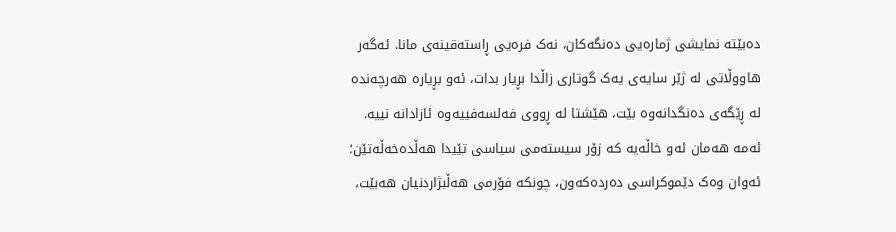دەبێتە نمایشی ژمارەیی دەنگەکان، نەک فرەیی ڕاستەقینەی مانا. ئەگەر هاووڵاتی لە ژێر سایەی یەک گوتاری زاڵدا بڕیار بدات، ئەو بڕیارە هەرچەندە لە ڕێگەی دەنگدانەوە بێت، هێشتا لە ڕووی فەلسەفییەوە ئازادانە نییە.
ئەمە هەمان ئەو خاڵەیە کە زۆر سیستەمی سیاسی تێیدا هەڵدەخەڵەتێن؛ ئەوان وەک دێموکراسی دەردەکەون، چونکە فۆرمی هەڵبژاردنیان هەبێت،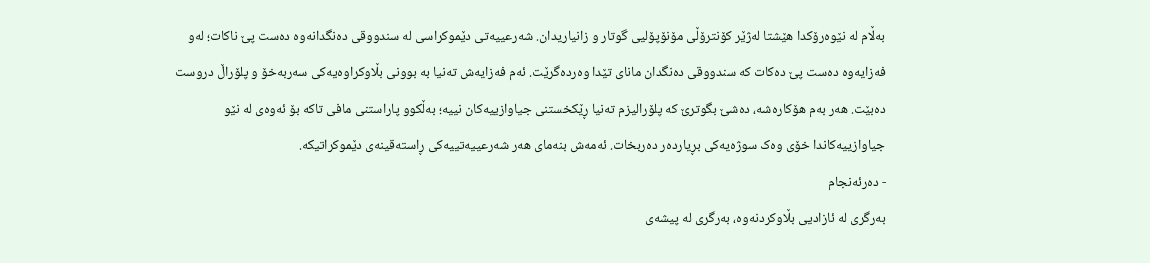بەڵام لە نێوەرۆکدا هێشتا لەژێر کۆنترۆڵی مۆنۆپۆلیی گوتار و زانیاریدان. شەرعییەتی دێموکراسی لە سندووقی دەنگدانەوە دەست پێ ناکات؛ لەو فەزایەوە دەست پێ دەکات کە سندووقی دەنگدان مانای تێدا وەردەگرێت. ئەم فەزایەش تەنیا بە بوونی بڵاوکراوەیەکی سەربەخۆ و پلۆراڵ دروست دەبێت. هەر بەم هۆکارەشە، دەشێ بگوترێ کە پلۆرالیزم تەنیا ڕێکخستنی جیاوازییەکان نییە؛ بەڵکوو پاراستنی مافی تاکە بۆ ئەوەی لە نێو جیاوازییەکاندا خۆی وەک سوژەیەکی بڕیاردەر دەربخات. ئەمەش بنەمای هەر شەرعییەتییەکی ڕاستەقینەی دێموکراتیکە.
- دەرئەنجام
بەرگری لە ئازادیی بڵاوکردنەوە، بەرگری لە پیشەی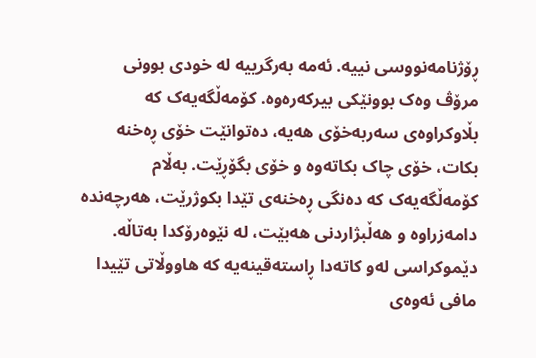ڕۆژنامەنووسی نییە. ئەمە بەرگرییە لە خودی بوونی مرۆڤ وەک بوونێکی بیرکەرەوە. کۆمەڵگەیەک کە بڵاوکراوەی سەربەخۆی هەیە، دەتوانێت خۆی ڕەخنە بکات، خۆی چاک بکاتەوە و خۆی بگۆڕێت. بەڵام کۆمەڵگەیەک کە دەنگی ڕەخنەی تێدا بکوژرێت، هەرچەندە دامەزراوە و هەڵبژاردنی هەبێت، لە نێوەرۆکدا بەتاڵە. دێموکراسی لەو کاتەدا ڕاستەقینەیە کە هاووڵاتی تێیدا مافی ئەوەی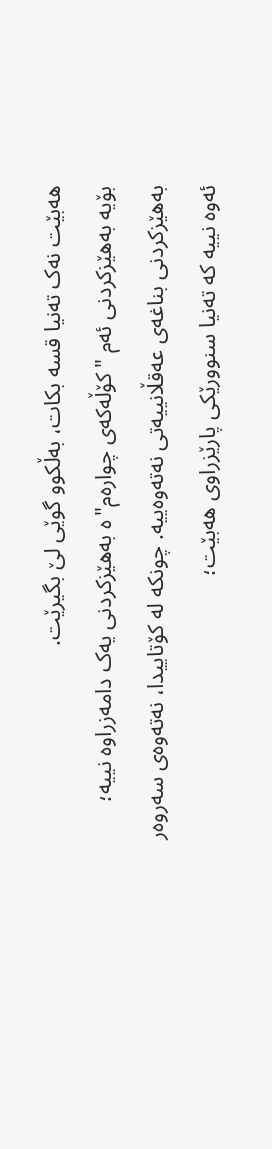هەبێت نەک تەنیا قسە بکات، بەڵکوو گوێی لێ بگیرێت.
بۆیە بەهێزکردنی ئەم "کۆڵەکەی چوارەم"ە بەهێزکردنی یەک دامەزراوە نییە؛ بەهێزکردنی بناغەی عەقڵانییەتی نەتەوەییە. چونکە لە کۆتاییدا، نەتەوەی سەروەر ئەوە نییە کە تەنیا سنوورێکی پارێزراوی هەبێت؛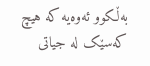بەڵکوو ئەوەیە کە هیچ کەسێک لە جیاتی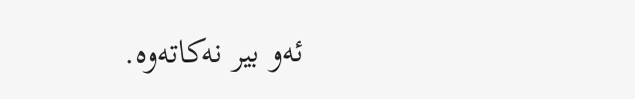ئەو بیر نەکاتەوە.